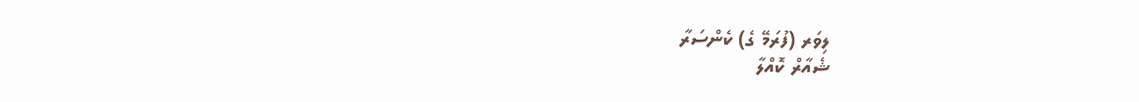ލިވަރ (ފުރަމޭ ގެ) ކެންސަރާ
ޝެއާރް ކޮއްލާ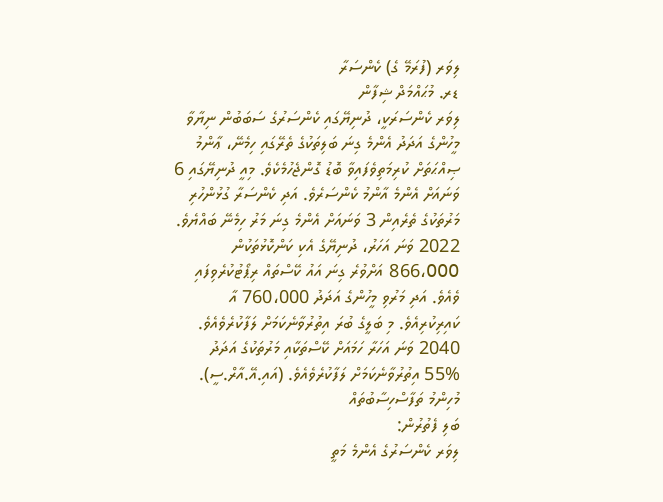ލިވަރ (ފުރަމޭ ގެ) ކެންސަރާ
ޑރ. މުޙައްމަދް ޝިފާން
ލިވަރ ކެންސަރަކީ، ދުނިޔޭގައި ކެންސަރުގެ ސަބަބުން ނިޔާވާ މީހުންގެ އަދަދު އެންމެ ގިނަ ބަލިތަކުގެ ތެރޭގައި ހިމެނޭ، ޢާންމު ޞިއްޙަތަށް ކުރިމަތިވެފައިވާ ބޮޑު ގޮންޖެހުމެކެވެ. މިއީ ދުނިޔޭގައި 6 ވަނައަށް އެންމެ އާންމު ކެންސަރެވެ. އަދި ކެންސަރާ ގުޅުންހުރި މަރުތަކުގެ ތެރެއިން 3 ވަނައަށް އެންމެ ގިނަ މަރު ހިމެނޭ ބައްޔެވެ. 2022 ވަނަ އަހަރު، ދުނިޔޭގެ އެކި ކަންކޮޅުތަކުން 866،000 އަށްވުރެ ގިނަ އައު ކޭސްތައް ރިޕޯޓުކުރެވިފައި ވެއެވެ. އަދި މަރުވި މީހުންގެ އަދަދު 760،000 އާ ކައިރިކުރިއެވެ. މި ބަލީގެ ބުރަ އިތުރުވާނެކަމަށް ލަފާކުރެވެއެވެ. 2040 ވަނަ އަހަރާ ހަމައަށް ކޭސްތަކާއި މަރުތަކުގެ އަދަދު %55 އިތުރުވާނެކަމަށް ލަފާކުރެވެއެވެ. (އައި.އޭ.އާރް.ސީ).
މުހިންމު ތަފާސްހިސާބުތައް
ބަލި ފެތުރުން:
ލިވަރ ކެންސަރުގެ އެންމެ މަތީ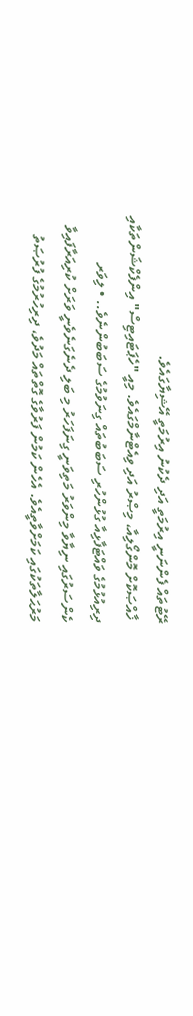ރޭޓުތައް ފެންނަނީ އިރުމަތީ އަދި ދެކުނު އިރުމަތީ އޭޝިޔާގައެވެ.
 ޚާއްޞަކޮށް މޮންގޯލިއާ، މިޞްރު އަދި ވިއެޓްނާމްގައެވެ. މިއީ "ހެޕަޓައިޓިސް" އިންފެކްޝަންތަކާއި ދިރިއުޅުމުގެ ވައްޓަފާޅިއާ ގުޅުންހުރި ސަބަބުތައް ގިނަވުމުގެ ސަބަބުންނެވެ.. • ލިވަރ ކެންސަރުގައި ނިޔާވާ މިންވަރު މަތިވަނީ ގިނަފަހަރު މި ބަލި ދެނެގަނެވެނީ ވަރަށް ކުރިއަރާފައިވާ މަރުޙަލާތަކުގައި ކަމަށްވާތީއެވެ. އެހެން ކަމުން ފަރުވާގެ ގޮތްތައް މަދުވެ، ދިރިހުރުމުގެ ފުރުޞަތު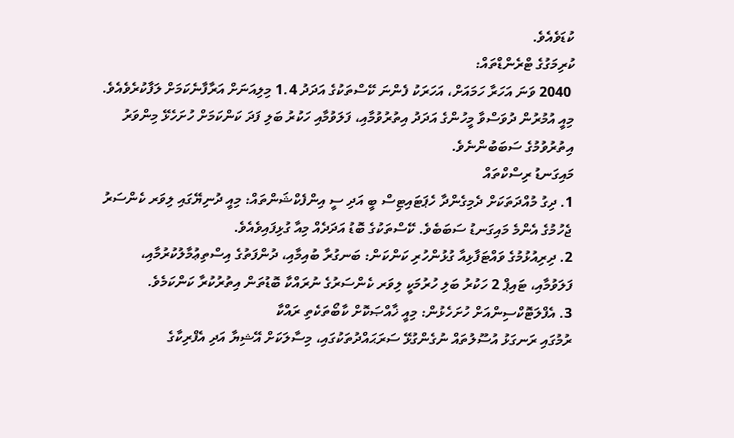ކުޑަވެއެވެ.
ކުރިމަގުގެ ޓްރެންޑްތައް:
 2040 ވަނަ އަހަރާ ހަމައަށް، އަހަރަކު ފެންނަ ކޭސްތަކުގެ އަދަދު 1.4 މިލިއަނަށް އަރާފާނެކަމަށް ލަފާކުރެވެއެވެ. މިއީ އުމުރުން ދުވަސްވާ މީހުންގެ އަދަދު އިތުރުވުމާއި، ފަލަވުމާއި ހަކުރު ބަލި ފަދަ ކަންކަމަށް ހުށަހެޅޭ މިންވަރު އިތުރުވުމުގެ ސަބަބުންނެވެ.
މައިގަނޑު ރިސްކްތައް
1. ދިގު މުއްދަތަކަށް ދެމިގެންދާ ހެޕަޓައިޓިސް ބީ އަދި ސީ އިންފެކްޝަންތައް: މިއީ ދުނިޔޭގައި ލިވަރ ކެންސަރު ޖެހުމުގެ އެންމެ މައިގަނޑު ސަބަބެވެ. ކޭސްތަކުގެ ބޮޑު އަދަދެއް މިއާ ގުޅިފައިވެއެވެ.
2. ދިރިއުޅުމުގެ ވައްޓަފާޅިއާ ގުޅުންހުރި ކަންކަން: ބަނގުރާ ބުއިމާއި، ދުންފަތުގެ އިސްތިޢުމާލުކުރުމާއި، ފަލަވުމާއި، ޓައިޕް 2 ހަކުރު ބަލި ހުރުމަކީ ލިވަރ ކެންސަރުގެ ނުރައްކާ ބޮޑުތަން އިތުރުކުރާ ކަންކަމެވެ.
3. އެފްލަޓޮކްސިންއަށް ހުށަހެޅުން: މިއީ ޚާއްޞަކޮށް ކާބޯތަކެތި ރައްކާ
ރުމުގައި ރަނގަޅު އުސޫލުތައް ނުގެންގުޅޭ ސަރަޙައްދުތަކުގައި، މިސާލަކަށް އޭޝިޔާ އަދި އެފްރިކާގެ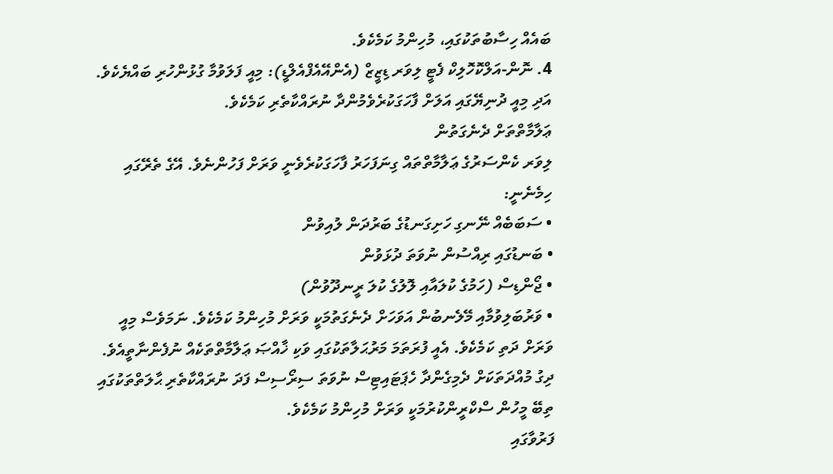ބައެއް ހިސާބުތަކުގައި، މުހިންމު ކަމެކެވެ.
4. ނޮން-އަލްކޮހޮލިކް ފެޓީ ލިވަރ ޑިޒީޒް (އެންއޭއެފްއެލްޑީ): މިއީ ފަލަވުމާ ގުޅުންހުރި ބައްޔެކެވެ. އަދި މިއީ ދުނިޔޭގައި އަލަށް ފާހަގަކުރެވެމުންދާ ނުރައްކާތެރި ކަމެކެވެ.
ޢަލާމާތްތަށް ދެނެގަތުން
ލިވަރ ކެންސަރުގެ ޢަލާމާތްތައް ގިނަފަހަރު ފާހަގަކުރެވެނީ ވަރަށް ފަހުންނެވެ. އޭގެ ތެރޭގައި ހިމެނެނީ:
• ސަބަބެއް ނޭނގި ހަށިގަނޑުގެ ބަރުދަން ލުއިވުން
• ބަނޑުގައި ރިއްސުން ނުވަތަ ދުޅަވުން
• ޖޯންޑިސް (ހަމުގެ ކުލައާއި ލޮލުގެ ކުލަ ރީނދޫވުން)
• ވަރުބަލިވުމާއި މޭލެނބުން އަވަހަށް ދެނެގަތުމަކީ ވަރަށް މުހިންމު ކަމެކެވެ. ނަމަވެސް މިއީ ވަރަށް ދަތި ކަމެކެވެ. އެއީ ފުރަތަމަ މަރުޙަލާތަކުގައި ވަކި ޚާއްޞަ ޢަލާމާތްތަކެއް ނުފެންނާތީއެވެ. ދިގު މުއްދަތަކަށް ދެމިގެންދާ ހެޕަޓައިޓިސް ނުވަތަ ސިރޯސިސް ފަދަ ނުރައްކާތެރި ޙާލަތްތަކުގައި ތިބޭ މީހުން ސްކްރީންކުރުމަކީ ވަރަށް މުހިންމު ކަމެކެވެ.
ފަރުވާގައި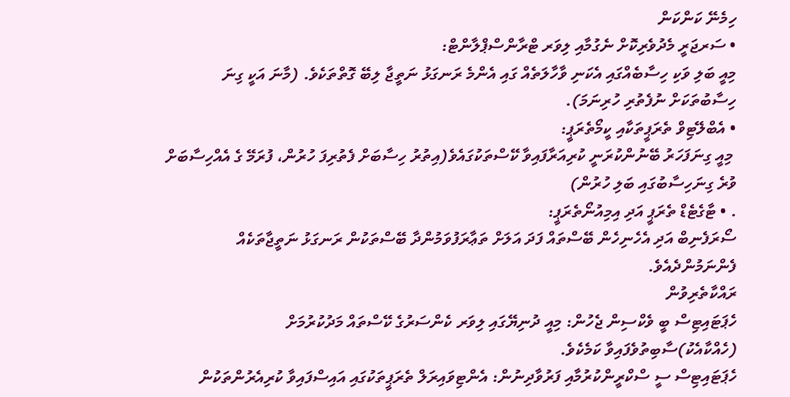ހިމެނޭ ކަންކަން
• ސަރޖަރީ މެދުވެރިކޮށް ނެގުމާއި ލިވަރ ޓްރާންސްޕްލާންޓް:
މިއީ ބަލި ވަކި ހިސާބެއްގައި އެކަނި ވާހާލަތެއް ގައި އެންމެ ރަނގަޅު ނަތީޖާ ލިބޭ ގޮތްތަކެވެ. (މާނަ އަކީ ގިނަ ހިސާބުތަކަށް ނުފެތުރި ހުރިނަމަ).
• އެބްލޭޓިވް ތެރަޕީތަކާއި ކީމޯތެރަޕީ:
 މިއީ ގިނަފަހަރު ބޭނުންކުރަނީ ކުރިއަރާފައިވާ ކޭސްތަކުގައެވެ(އިތުރު ހިސާބަށް ފެތުރިފަ ހުރުން، ފުރަމޭ ގެ އެއްހިސާބަށް ވުރެ ގިނަހިސާބުގައި ބަލި ހުރުން)
. • ޓާގެޓެޑް ތެރަޕީ އަދި އިމިއުނޯތެރަޕީ:
ސޯރަފެނިބް އަދި އެހެނިހެން ބޭސްތައް ފަދަ އަލަށް ތަޢާރަފުވަމުންދާ ބޭސްތަކުން ރަނގަޅު ނަތީޖާތަކެއް ފެންނަމުންދެއެވެ.
ރައްކާތެރިވުން
ހެޕަޓައިޓިސް ބީ ވެކްސިން ޖެހުން: މިއީ ދުނިޔޭގައި ލިވަރ ކެންސަރުގެ ކޭސްތައް މަދުކުރުމަށް (ހެއްކާއެކު)ސާބިތުވެފައިވާ ކަމެކެވެ.
ހެޕަޓައިޓިސް ސީ ސްކްރީންކުރުމާއި ފަރުވާދިނުން: އެންޓިވައިރަލް ތެރަޕީތަކުގައި އައިސްފައިވާ ކުރިއެރުންތަކުން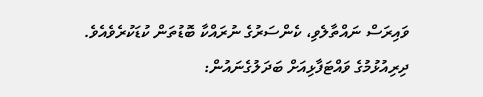ވައިރަސް ނައްތާލެވި، ކެންސަރުގެ ނުރައްކާ ބޮޑުތަން ކުޑަކުރެވެއެވެ.
ދިރިއުޅުމުގެ ވައްޓަފާޅިއަށް ބަދަލުގެނައުން: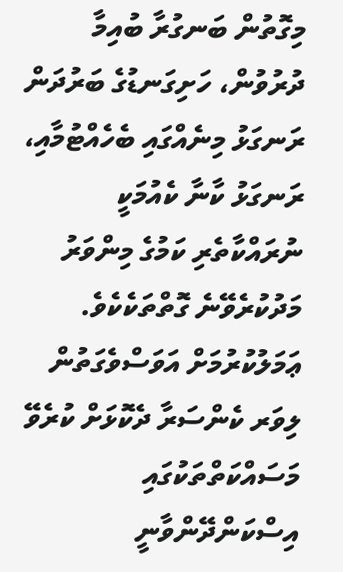މިގޮތުން ބަނގުރާ ބުއިމާ ދުރުވުން، ހަށިގަނޑުގެ ބަރުދަން ރަނގަޅު މިނެއްގައި ބެހެއްޓުމާއި، ރަނގަޅު ކާނާ ކެއުމަކީ ނުރައްކާތެރި ކަމުގެ މިންވަރު މަދުކުރެވޭނެ ގޮތްތަކެކެވެ.
ޢަމަލުކުރުމަށް އަވަސްވެގަތުން
ލިވަރ ކެންސަރާ ދެކޮޅަށް ކުރެވޭ މަސައްކަތްތަކުގައި އިސްކަންދޭންވާނީ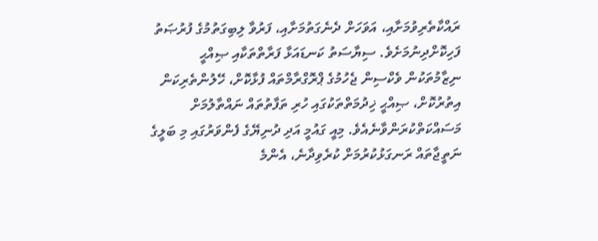ރައްކާތެރިވުމަށާއި، އަވަހަށް ދެނެގަތުމަށާއި، ފަރުވާ ލިބިގަތުމުގެ ފުރުޞަތު ފަހިކޮށްދިނުމަށެވެ. ސިޔާސަތު ކަނޑައަޅާ ފަރާތްތަކާއި ޞިއްޙީ ނިޒާމުތަކުން ވެކްސިން ޖެހުމުގެ ޕްރޮގްރާމްތައް ފުޅާކޮށް، ހޭލުންތެރިކަން އިތުރުކޮށް، ޞިއްޙީ ޚިދުމަތްތަކުގައި ހުރި ތަފާތުތައް ނައްތާލުމަށް މަސައްކަތްކުރަންވާނެއެވެ. މިއީ ގައުމީ އަދި ދުނިޔޭގެ ފެންވަރުގައި މި ބަލީގެ ނަތީޖާތައް ރަނގަޅުކުރުމަށް ކުރެވިދާނެ، އެންމެ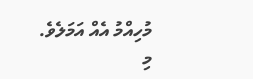މުހިއްމު އެއް އަމަލެވެ.
މި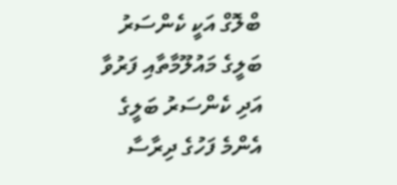ބްލޮގް އަކީ ކެންސަރު ބަލީގެ މައުލޫމާތާއި ފަރުވާ އަދި ކެންސަރު ބަލީގެ އެންމެ ފަހުގެ ދިރާސާ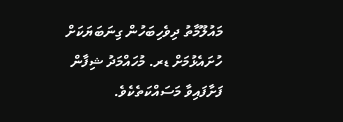މައުލޫމާތު ދިވެހިބަހުން ގިނަބަޔަކަށް ހުށައެޅުމަށް ޑރ. މުހައްމަދު ޝިފާން ފަށާފައިވާ މަސައްކަތެކެވެ.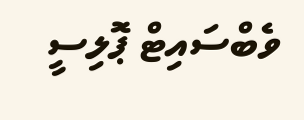ވެބްސައިޓް ޕޮލިސީ